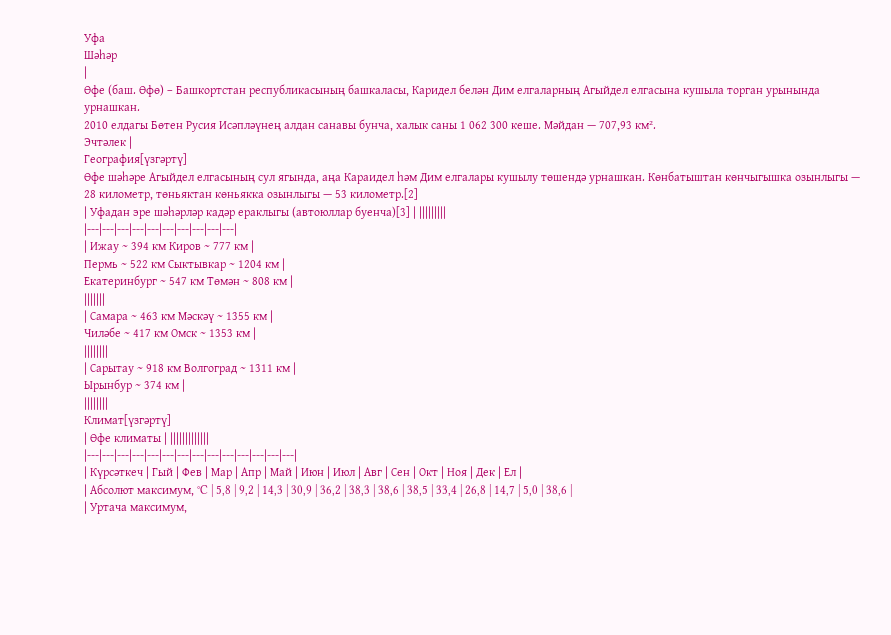Уфа
Шәһәр
|
Өфе (баш. Өфө) – Башкортстан республикасының башкаласы, Каридел белән Дим елгаларның Агыйдел елгасына кушыла торган урынында урнашкан.
2010 елдагы Бөтен Русия Исәпләүнең алдан санавы бунча, халык саны 1 062 300 кеше. Мәйдан — 707,93 км².
Эчтәлек |
География[үзгәртү]
Өфе шәһәре Агыйдел елгасының сул ягында, аңа Караидел һәм Дим елгалары кушылу төшендә урнашкан. Көнбатыштан көнчыгышка озынлыгы — 28 километр, төньяктан көньякка озынлыгы — 53 километр.[2]
| Уфадан эре шәһәрләр кадәр ераклыгы (автоюллар буенча)[3] | |||||||||
|---|---|---|---|---|---|---|---|---|---|
| Ижау ~ 394 км Киров ~ 777 км |
Пермь ~ 522 км Сыктывкар ~ 1204 км |
Екатеринбург ~ 547 км Төмән ~ 808 км |
|||||||
| Самара ~ 463 км Мәскәү ~ 1355 км |
Чиләбе ~ 417 км Омск ~ 1353 км |
||||||||
| Сарытау ~ 918 км Волгоград ~ 1311 км |
Ырынбур ~ 374 км |
||||||||
Климат[үзгәртү]
| Өфе климаты | |||||||||||||
|---|---|---|---|---|---|---|---|---|---|---|---|---|---|
| Күрсәткеч | Гый | Фев | Мар | Апр | Май | Июн | Июл | Авг | Сен | Окт | Ноя | Дек | Ел |
| Абсолют максимум, °C | 5,8 | 9,2 | 14,3 | 30,9 | 36,2 | 38,3 | 38,6 | 38,5 | 33,4 | 26,8 | 14,7 | 5,0 | 38,6 |
| Уртача максимум,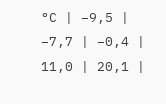°C | −9,5 | −7,7 | −0,4 | 11,0 | 20,1 |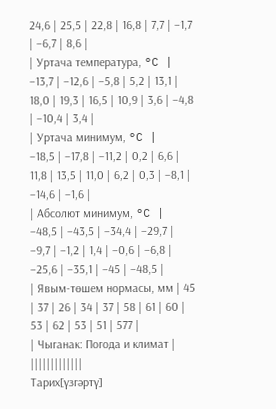24,6 | 25,5 | 22,8 | 16,8 | 7,7 | −1,7 | −6,7 | 8,6 |
| Уртача температура, °C | −13,7 | −12,6 | −5,8 | 5,2 | 13,1 | 18,0 | 19,3 | 16,5 | 10,9 | 3,6 | −4,8 | −10,4 | 3,4 |
| Уртача минимум, °C | −18,5 | −17,8 | −11,2 | 0,2 | 6,6 | 11,8 | 13,5 | 11,0 | 6,2 | 0,3 | −8,1 | −14,6 | −1,6 |
| Абсолют минимум, °C | −48,5 | −43,5 | −34,4 | −29,7 | −9,7 | −1,2 | 1,4 | −0,6 | −6,8 | −25,6 | −35,1 | −45 | −48,5 |
| Явым-төшем нормасы, мм | 45 | 37 | 26 | 34 | 37 | 58 | 61 | 60 | 53 | 62 | 53 | 51 | 577 |
| Чыганак: Погода и климат | |||||||||||||
Тарих[үзгәртү]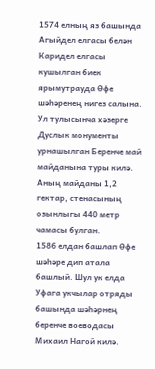1574 елның яз башында Агыйдел елгасы белән Каридел елгасы кушылган биек ярымутрауда Өфе шәһәренең нигез салына. Ул тулысынча хәзерге Дуслык монументы урнашылган Беренче май майданына туры килә. Аның майданы 1,2 гектар, стенасының озынлыгы 440 метр чамасы булган.
1586 елдан башлап Өфе шәһәре дип атала башлый. Шул ук елда Уфага укчылар отряды башында шәһәрнең беренче воеводасы Михаил Нагой килә.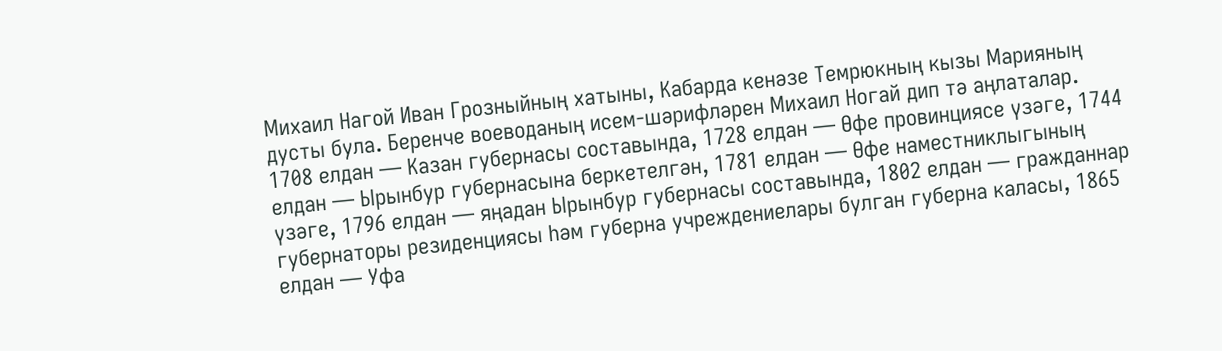Михаил Нагой Иван Грозныйның хатыны, Кабарда кенәзе Темрюкның кызы Марияның дусты була. Беренче воеводаның исем-шәрифләрен Михаил Ногай дип тә аңлаталар.
1708 елдан — Казан губернасы составында, 1728 елдан — Өфе провинциясе үзәге, 1744 елдан — Ырынбур губернасына беркетелгән, 1781 елдан — Өфе наместниклыгының үзәге, 1796 елдан — яңадан Ырынбур губернасы составында, 1802 елдан — гражданнар губернаторы резиденциясы һәм губерна учреждениелары булган губерна каласы, 1865 елдан — Уфа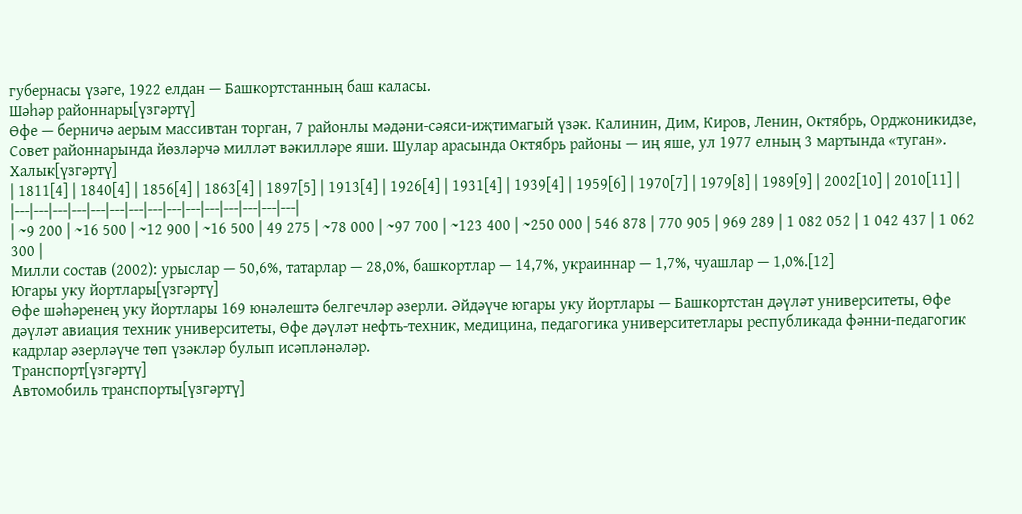губернасы үзәге, 1922 елдан — Башкортстанның баш каласы.
Шәһәр районнары[үзгәртү]
Өфе — берничә аерым массивтан торган, 7 районлы мәдәни-сәяси-иҗтимагый үзәк. Калинин, Дим, Киров, Ленин, Октябрь, Орджоникидзе, Совет районнарында йөзләрчә милләт вәкилләре яши. Шулар арасында Октябрь районы — иң яше, ул 1977 елның 3 мартында «туган».
Халык[үзгәртү]
| 1811[4] | 1840[4] | 1856[4] | 1863[4] | 1897[5] | 1913[4] | 1926[4] | 1931[4] | 1939[4] | 1959[6] | 1970[7] | 1979[8] | 1989[9] | 2002[10] | 2010[11] |
|---|---|---|---|---|---|---|---|---|---|---|---|---|---|---|
| ~9 200 | ~16 500 | ~12 900 | ~16 500 | 49 275 | ~78 000 | ~97 700 | ~123 400 | ~250 000 | 546 878 | 770 905 | 969 289 | 1 082 052 | 1 042 437 | 1 062 300 |
Милли состав (2002): урыслар — 50,6%, татарлар — 28,0%, башкортлар — 14,7%, украиннар — 1,7%, чуашлар — 1,0%.[12]
Югары уку йортлары[үзгәртү]
Өфе шәһәренең уку йортлары 169 юнәлештә белгечләр әзерли. Әйдәүче югары уку йортлары — Башкортстан дәүләт университеты, Өфе дәүләт авиация техник университеты, Өфе дәүләт нефть-техник, медицина, педагогика университетлары республикада фәнни-педагогик кадрлар әзерләүче төп үзәкләр булып исәпләнәләр.
Транспорт[үзгәртү]
Автомобиль транспорты[үзгәртү]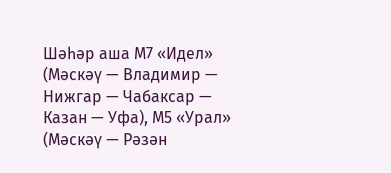Шәһәр аша М7 «Идел» (Мәскәү — Владимир — Нижгар — Чабаксар — Казан — Уфа), М5 «Урал» (Мәскәү — Рәзән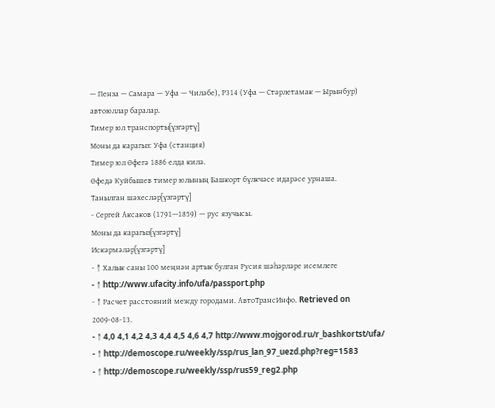— Пенза — Самара — Уфа — Чиләбе), Р314 (Уфа — Стәрлетамак — Ырынбур) автоюллар баралар.
Тимер юл транспорты[үзгәртү]
Моны да карагыз: Уфа (станция)
Тимер юл Өфегә 1886 елда килә.
Өфедә Куйбышев тимер юлының Башкорт бүлкчәсе идарәсе урнаша.
Танылган шәхесләр[үзгәртү]
- Сергей Аксаков (1791—1859) — рус язучысы.
Моны да карагыз[үзгәртү]
Искәрмәләр[үзгәртү]
- ↑ Халык саны 100 меңнән артык булган Русия шәһәрләре исемлеге
- ↑ http://www.ufacity.info/ufa/passport.php
- ↑ Расчет расстояний между городами. АвтоТрансИнфо. Retrieved on 2009-08-13.
- ↑ 4,0 4,1 4,2 4,3 4,4 4,5 4,6 4,7 http://www.mojgorod.ru/r_bashkortst/ufa/
- ↑ http://demoscope.ru/weekly/ssp/rus_lan_97_uezd.php?reg=1583
- ↑ http://demoscope.ru/weekly/ssp/rus59_reg2.php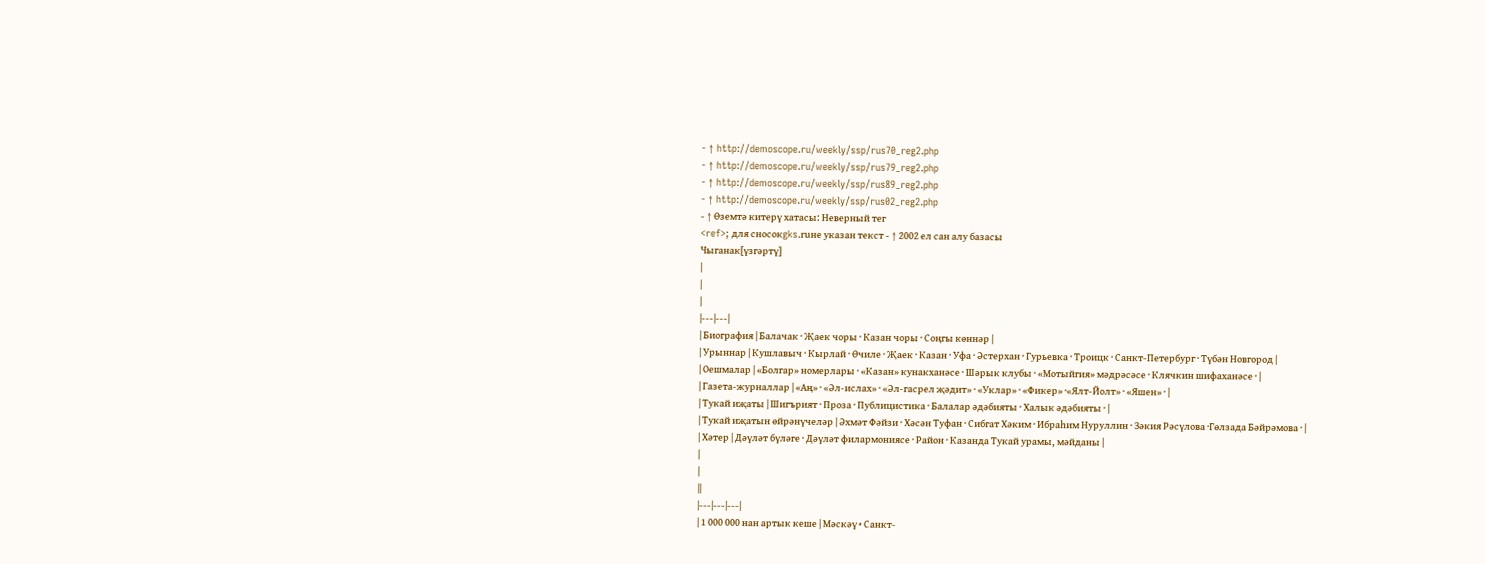- ↑ http://demoscope.ru/weekly/ssp/rus70_reg2.php
- ↑ http://demoscope.ru/weekly/ssp/rus79_reg2.php
- ↑ http://demoscope.ru/weekly/ssp/rus89_reg2.php
- ↑ http://demoscope.ru/weekly/ssp/rus02_reg2.php
- ↑ Өземтә китерү хатасы: Неверный тег
<ref>; для сносокgks.ruне указан текст - ↑ 2002 ел сан алу базасы
Чыганак[үзгәртү]
|
|
|
|---|---|
| Биография | Балачак · Җаек чоры · Казан чоры · Соңгы көннәр |
| Урыннар | Кушлавыч · Кырлай · Өчиле · Җаек · Казан · Уфа · Әстерхан · Гурьевка · Троицк · Санкт-Петербург · Түбән Новгород |
| Оешмалар | «Болгар» номерлары · «Казан» кунакханәсе · Шәрык клубы · «Мотыйгия» мәдрәсәсе · Клячкин шифаханәсе · |
| Газета-журналлар | «Аң» · «Әл-ислах» · «Әл-гасрел җәдит» · «Уклар» · «Фикер» ·«Ялт-Йолт» · «Яшен» · |
| Тукай иҗаты | Шигърият · Проза · Публицистика · Балалар әдәбияты · Халык әдәбияты · |
| Тукай иҗатын өйрәнүчеләр | Әхмәт Фәйзи · Хәсән Туфан · Сибгат Хәким · Ибраһим Нуруллин · Зәкия Рәсүлова ·Гөлзада Бәйрәмова · |
| Хәтер | Дәүләт бүләге · Дәүләт филармониясе · Район · Казанда Тукай урамы, мәйданы |
|
|
||
|---|---|---|
| 1 000 000 нан артык кеше | Мәскәү • Санкт-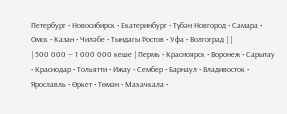Петербург • Новосибирск • Екатеринбург • Түбән Новгород • Самара • Омск • Казан • Чиләбе • Тындагы Ростов • Уфа • Волгоград | |
| 500 000 — 1 000 000 кеше | Пермь • Красноярск • Воронеж • Сарытау • Краснодар • Тольятти • Ижау • Сембер • Барнаул • Владивосток • Ярославль • Өркет • Төмән • Махачкала •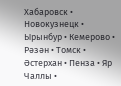Хабаровск • Новокузнецк • Ырынбур • Кемерово • Рәзән • Томск • Әстерхан • Пенза • Яр Чаллы •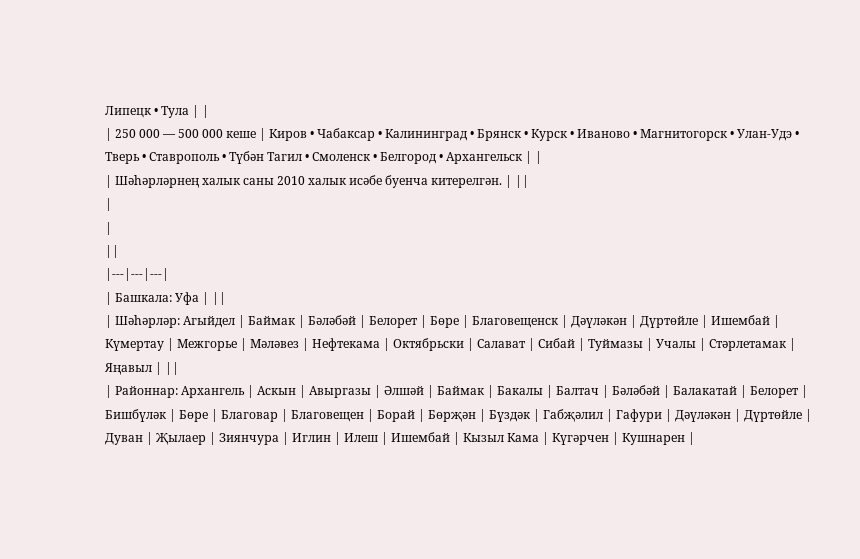Липецк • Тула | |
| 250 000 — 500 000 кеше | Киров • Чабаксар • Калининград • Брянск • Курск • Иваново • Магнитогорск • Улан-Удэ • Тверь • Ставрополь • Түбән Тагил • Смоленск • Белгород • Архангельск | |
| Шәһәрләрнең халык саны 2010 халык исәбе буенча китерелгән. | ||
|
|
||
|---|---|---|
| Башкала: Уфа | ||
| Шәһәрләр: Агыйдел | Баймак | Бәләбәй | Белорет | Бөре | Благовещенск | Дәүләкән | Дүртөйле | Ишембай | Күмертау | Межгорье | Мәләвез | Нефтекама | Октябрьски | Салават | Сибай | Туймазы | Учалы | Стәрлетамак | Яңавыл | ||
| Районнар: Архангель | Аскын | Авыргазы | Әлшәй | Баймак | Бакалы | Балтач | Бәләбәй | Балакатай | Белорет | Бишбүләк | Бөре | Благовар | Благовещен | Борай | Бөрҗән | Бүздәк | Габҗәлил | Гафури | Дәүләкән | Дүртөйле | Дуван | Җылаер | Зиянчура | Иглин | Илеш | Ишембай | Кызыл Кама | Күгәрчен | Кушнарен |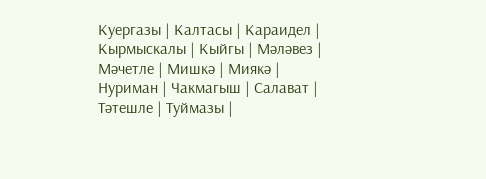Куергазы | Калтасы | Караидел | Кырмыскалы | Кыйгы | Мәләвез | Мәчетле | Мишкә | Миякә | Нуриман | Чакмагыш | Салават | Тәтешле | Туймазы |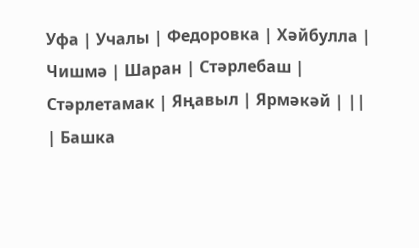Уфа | Учалы | Федоровка | Хәйбулла | Чишмә | Шаран | Стәрлебаш | Стәрлетамак | Яңавыл | Ярмәкәй | ||
| Башка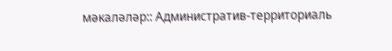мәкаләләр:: Административ-территориаль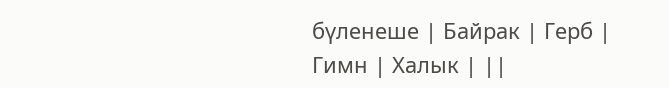бүленеше | Байрак | Герб | Гимн | Халык | ||